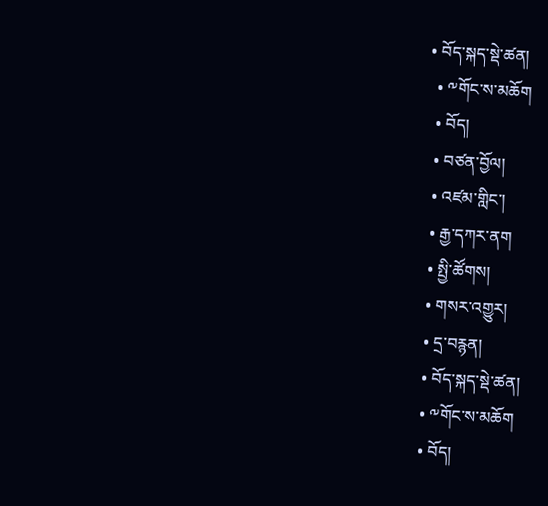• བོད་སྐད་སྡེ་ཚན།
  • ༸གོང་ས་མཆོག
  • བོད།
  • བཙན་བྱོལ།
  • འཛམ་གླིང་།
  • རྒྱ་དཀར་ནག
  • སྤྱི་ཚོགས།
  • གསར་འགྱུར།
  • དྲ་བརྙན།
  • བོད་སྐད་སྡེ་ཚན།
  • ༸གོང་ས་མཆོག
  • བོད།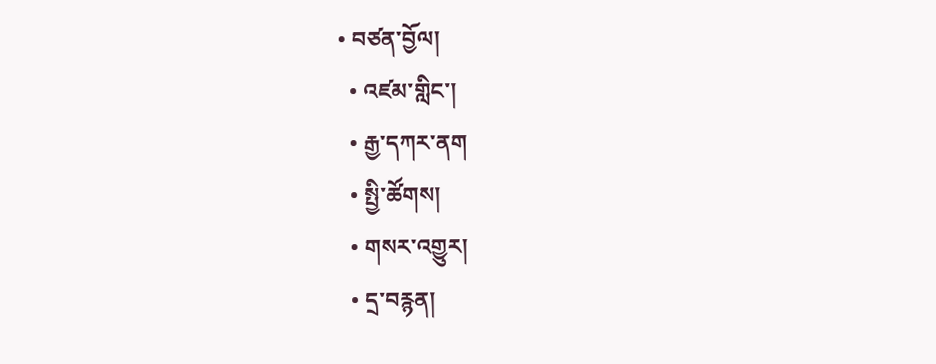• བཙན་བྱོལ།
  • འཛམ་གླིང་།
  • རྒྱ་དཀར་ནག
  • སྤྱི་ཚོགས།
  • གསར་འགྱུར།
  • དྲ་བརྙན།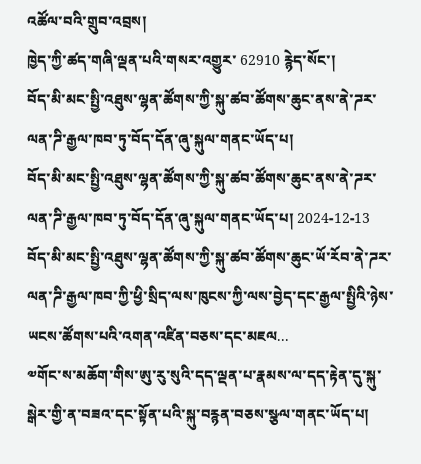འཚོལ་བའི་གྲུབ་འབྲས།
ཁྱེད་ཀྱི་ཚད་གཞི་ལྡན་པའི་གསར་འགྱུར་ 62910 རྙེད་སོང་།
བོད་མི་མང་སྤྱི་འཐུས་ལྷན་ཚོགས་ཀྱི་སྐུ་ཚབ་ཚོགས་ཆུང་ནས་ནེ་ཌར་ལན་ཌི་རྒྱལ་ཁབ་ཏུ་བོད་དོན་ཞུ་སྐུལ་གནང་ཡོད་པ།
བོད་མི་མང་སྤྱི་འཐུས་ལྷན་ཚོགས་ཀྱི་སྐུ་ཚབ་ཚོགས་ཆུང་ནས་ནེ་ཌར་ལན་ཌི་རྒྱལ་ཁབ་ཏུ་བོད་དོན་ཞུ་སྐུལ་གནང་ཡོད་པ། 2024-12-13
བོད་མི་མང་སྤྱི་འཐུས་ལྷན་ཚོགས་ཀྱི་སྐུ་ཚབ་ཚོགས་ཆུང་ཡོ་རོབ་ནེ་ཌར་ལན་ཌི་རྒྱལ་ཁབ་ཀྱི་ཕྱི་སྲིད་ལས་ཁུངས་ཀྱི་ལས་བྱེད་དང་རྒྱལ་སྤྱིའི་ཉེས་ཡངས་ཚོགས་པའི་འགན་འཛིན་བཅས་དང་མཇལ...
༧གོང་ས་མཆོག་གིས་ཨུ་རུ་སུའི་དད་ལྡན་པ་རྣམས་ལ་དད་རྟེན་དུ་སྐུ་སྒེར་གྱི་ན་བཟའ་དང་སྟོན་པའི་སྐུ་བརྙན་བཅས་སྩལ་གནང་ཡོད་པ།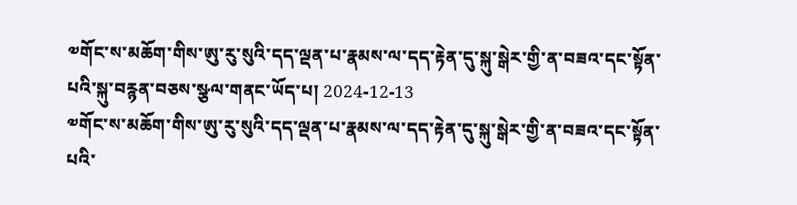༧གོང་ས་མཆོག་གིས་ཨུ་རུ་སུའི་དད་ལྡན་པ་རྣམས་ལ་དད་རྟེན་དུ་སྐུ་སྒེར་གྱི་ན་བཟའ་དང་སྟོན་པའི་སྐུ་བརྙན་བཅས་སྩལ་གནང་ཡོད་པ། 2024-12-13
༧གོང་ས་མཆོག་གིས་ཨུ་རུ་སུའི་དད་ལྡན་པ་རྣམས་ལ་དད་རྟེན་དུ་སྐུ་སྒེར་གྱི་ན་བཟའ་དང་སྟོན་པའི་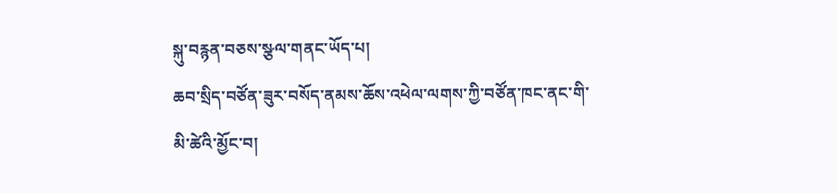སྐུ་བརྙན་བཅས་སྩལ་གནང་ཡོད་པ།
ཆབ་སྲིད་བཙོན་ཟུར་བསོད་ནམས་ཆོས་འཕེལ་ལགས་ཀྱི་བཙོན་ཁང་ནང་གི་མི་ཚེའི་མྱོང་བ།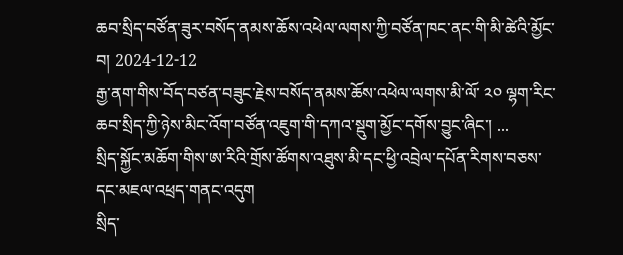ཆབ་སྲིད་བཙོན་ཟུར་བསོད་ནམས་ཆོས་འཕེལ་ལགས་ཀྱི་བཙོན་ཁང་ནང་གི་མི་ཚེའི་མྱོང་བ། 2024-12-12
རྒྱ་ནག་གིས་བོད་བཙན་བཟུང་རྗེས་བསོད་ནམས་ཆོས་འཕེལ་ལགས་མི་ལོ་ ༢༠ ལྷག་རིང་ཆབ་སྲིད་ཀྱི་ཉེས་མིང་འོག་བཙོན་འཇུག་གི་དཀའ་སྡུག་མྱོང་དགོས་བྱུང་ཞིང་། ...
སྲིད་སྐྱོང་མཆོག་གིས་ཨ་རིའི་གྲོས་ཚོགས་འཐུས་མི་དང་ཕྱི་འབྲེལ་དཔོན་རིགས་བཅས་དང་མཇལ་འཕྲད་གནང་འདུག
སྲིད་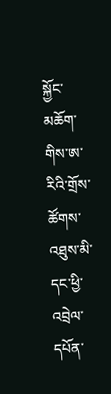སྐྱོང་མཆོག་གིས་ཨ་རིའི་གྲོས་ཚོགས་འཐུས་མི་དང་ཕྱི་འབྲེལ་དཔོན་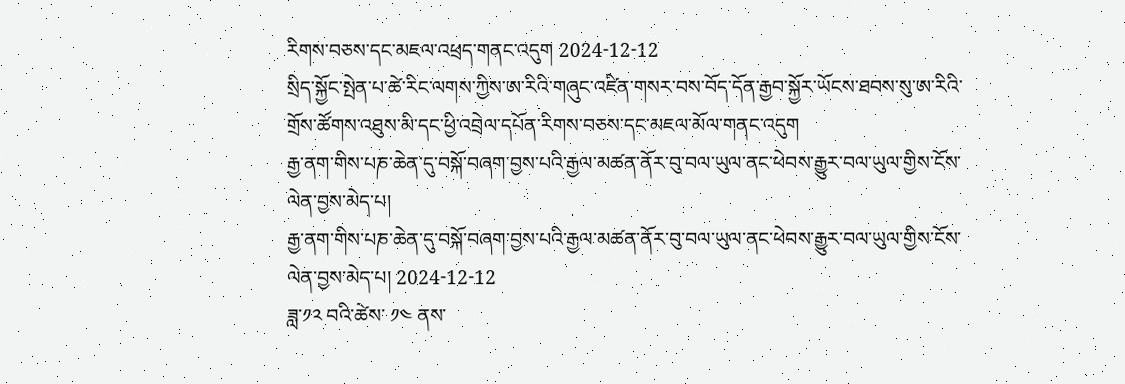རིགས་བཅས་དང་མཇལ་འཕྲད་གནང་འདུག 2024-12-12
སྲིད་སྐྱོང་སྤེན་པ་ཚེ་རིང་ལགས་ཀྱིས་ཨ་རིའི་གཞུང་འཛིན་གསར་བས་བོད་དོན་རྒྱབ་སྐྱོར་ཡོངས་ཐབས་སུ་ཨ་རིའི་གྲོས་ཚོགས་འཐུས་མི་དང་ཕྱི་འབྲེལ་དཔོན་རིགས་བཅས་དང་མཇལ་མོལ་གནང་འདུག
རྒྱ་ནག་གིས་པཎ་ཆེན་དུ་བསྐོ་བཞག་བྱས་པའི་རྒྱལ་མཚན་ནོར་བུ་བལ་ཡུལ་ནང་ཕེབས་རྒྱུར་བལ་ཡུལ་གྱིས་ངོས་ལེན་བྱས་མེད་པ།
རྒྱ་ནག་གིས་པཎ་ཆེན་དུ་བསྐོ་བཞག་བྱས་པའི་རྒྱལ་མཚན་ནོར་བུ་བལ་ཡུལ་ནང་ཕེབས་རྒྱུར་བལ་ཡུལ་གྱིས་ངོས་ལེན་བྱས་མེད་པ། 2024-12-12
ཟླ་༡༢ བའི་ཚེས་ ༡༤ ནས་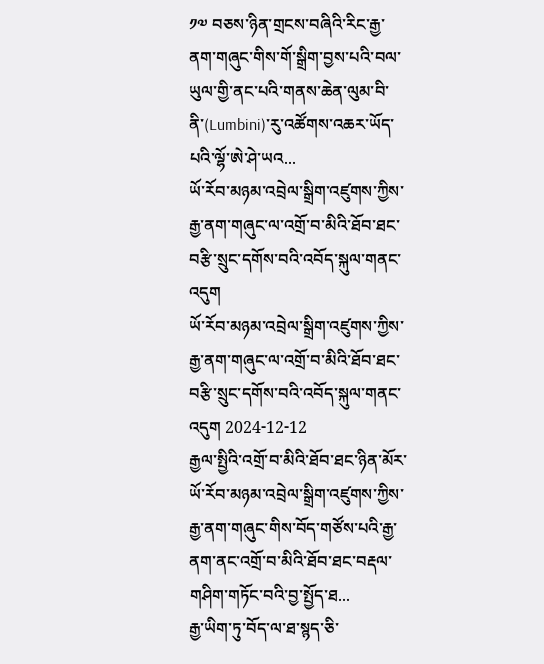༡༧ བཅས་ཉིན་གྲངས་བཞིའི་རིང་རྒྱ་ནག་གཞུང་གིས་གོ་སྒྲིག་བྱས་པའི་བལ་ཡུལ་གྱི་ནང་པའི་གནས་ཆེན་ལུམ་བི་ནི་(Lumbini)་རུ་འཚོགས་འཆར་ཡོད་པའི་ལྷོ་ཨེ་ཤེ་ཡའ...
ཡོ་རོབ་མཉམ་འབྲེལ་སྒྲིག་འཛུགས་ཀྱིས་རྒྱ་ནག་གཞུང་ལ་འགྲོ་བ་མིའི་ཐོབ་ཐང་བརྩི་སྲུང་དགོས་བའི་འབོད་སྐུལ་གནང་འདུག
ཡོ་རོབ་མཉམ་འབྲེལ་སྒྲིག་འཛུགས་ཀྱིས་རྒྱ་ནག་གཞུང་ལ་འགྲོ་བ་མིའི་ཐོབ་ཐང་བརྩི་སྲུང་དགོས་བའི་འབོད་སྐུལ་གནང་འདུག 2024-12-12
རྒྱལ་སྤྱིའི་འགྲོ་བ་མིའི་ཐོབ་ཐང་ཉིན་མོར་ཡོ་རོབ་མཉམ་འབྲེལ་སྒྲིག་འཛུགས་ཀྱིས་རྒྱ་ནག་གཞུང་གིས་བོད་གཙོས་པའི་རྒྱ་ནག་ནང་འགྲོ་བ་མིའི་ཐོབ་ཐང་བརྡལ་གཤིག་གཏོང་བའི་བྱ་སྤྱོད་ཐ...
རྒྱ་ཡིག་ཏུ་བོད་ལ་ཐ་སྙད་ཅི་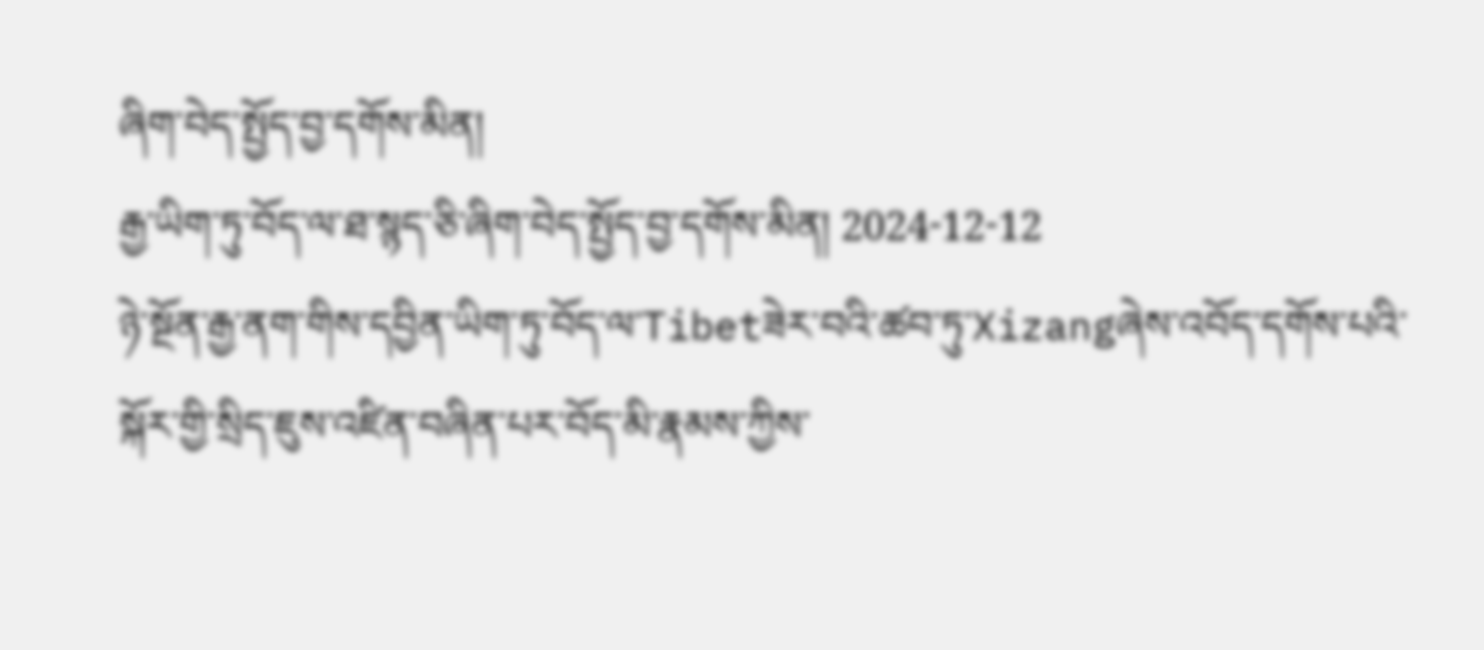ཞིག་བེད་སྤྱོད་བྱ་དགོས་མིན།
རྒྱ་ཡིག་ཏུ་བོད་ལ་ཐ་སྙད་ཅི་ཞིག་བེད་སྤྱོད་བྱ་དགོས་མིན། 2024-12-12
ཉེ་སྔོན་རྒྱ་ནག་གིས་དབྱིན་ཡིག་ཏུ་བོད་ལ་Tibetཟེར་བའི་ཚབ་ཏུ་Xizangཞེས་འབོད་དགོས་པའི་སྐོར་གྱི་སྲིད་ཇུས་འཛིན་བཞིན་པར་བོད་མི་རྣམས་ཀྱིས་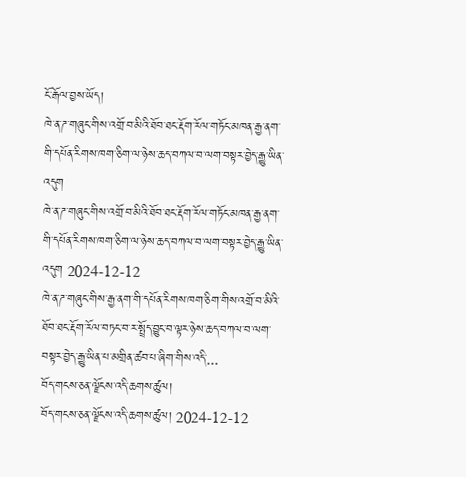ངོ་རྒོལ་བྱས་ཡོད།
ཁེ་ན་ཌ་གཞུང་གིས་འགྲོ་བ་མིའི་ཐོབ་ཐང་རྡོག་རོལ་གཏོང་མཁན་རྒྱ་ནག་གི་དཔོན་རིགས་ཁག་ཅིག་ལ་ཉེས་ཆད་བཀལ་བ་ལག་བསྟར་བྱེད་རྒྱུ་ཡིན་འདུག
ཁེ་ན་ཌ་གཞུང་གིས་འགྲོ་བ་མིའི་ཐོབ་ཐང་རྡོག་རོལ་གཏོང་མཁན་རྒྱ་ནག་གི་དཔོན་རིགས་ཁག་ཅིག་ལ་ཉེས་ཆད་བཀལ་བ་ལག་བསྟར་བྱེད་རྒྱུ་ཡིན་འདུག 2024-12-12
ཁེ་ན་ཌ་གཞུང་གིས་རྒྱ་ནག་གི་དཔོན་རིགས་ཁག་ཅིག་གིས་འགྲོ་བ་མིའི་ཐོབ་ཐང་རྡོག་རོལ་བཏང་བ་ར་སྤྲོད་བྱུང་བ་ལྟར་ཉེས་ཆད་བཀལ་བ་ལག་བསྟར་བྱེད་རྒྱུ་ཡིན་པ་མགྲིན་ཚབ་པ་ཞིག་གིས་འདི་...
བོད་གངས་ཅན་ལྗོངས་འདི་ཆགས་ཚུལ།
བོད་གངས་ཅན་ལྗོངས་འདི་ཆགས་ཚུལ། 2024-12-12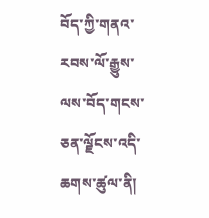བོད་ཀྱི་གནའ་རབས་ལོ་རྒྱུས་ལས་བོད་གངས་ཅན་ལྗོངས་འདི་ཆགས་ཚུལ་ནི།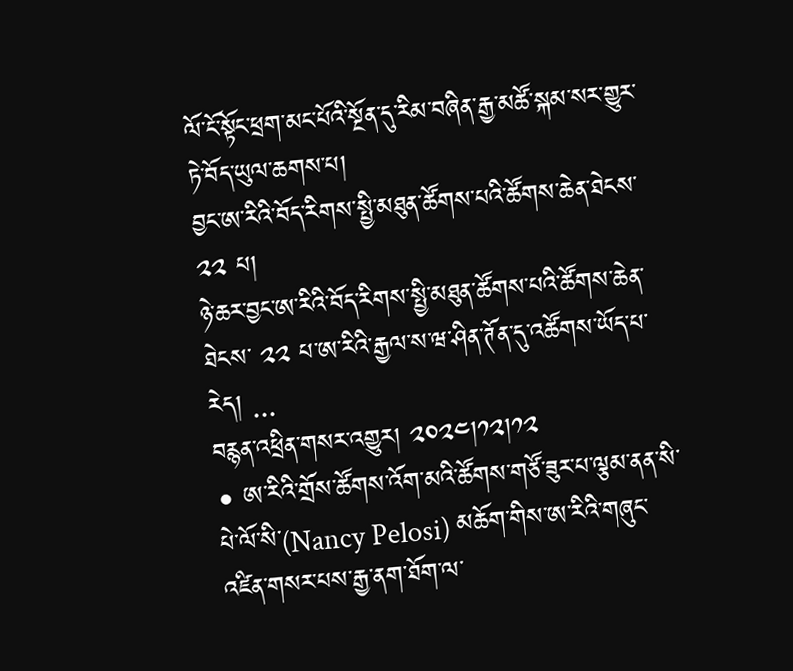ལོ་ངོ་སྟོང་ཕྲག་མང་པོའི་སྔོན་དུ་རིམ་བཞིན་རྒྱ་མཚོ་སྐམ་སར་གྱུར་ཏེ་བོད་ཡུལ་ཆགས་པ།
བྱང་ཨ་རིའི་བོད་རིགས་སྤྱི་མཐུན་ཚོགས་པའི་ཚོགས་ཆེན་ཐེངས་ ༢༢ པ།
ཉེ་ཆར་བྱང་ཨ་རིའི་བོད་རིགས་སྤྱི་མཐུན་ཚོགས་པའི་ཚོགས་ཆེན་ཐེངས་ ༢༢ པ་ཨ་རིའི་རྒྱལ་ས་ཝ་ཤིན་ཊོན་དུ་འཚོགས་ཡོད་པ་རེད། ...
བརྙན་འཕྲིན་གསར་འགྱུར། ༢༠༢༤།༡༢།༡༢
• ཨ་རིའི་གྲོས་ཚོགས་འོག་མའི་ཚོགས་གཙོ་ཟུར་པ་ལྕམ་ནན་སི་པེ་ལོ་སི་(Nancy Pelosi) མཆོག་གིས་ཨ་རིའི་གཞུང་འཛིན་གསར་པས་རྒྱ་ནག་ཐོག་ལ་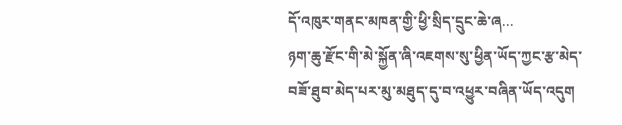དོ་འཁུར་གནང་མཁན་གྱི་ཕྱི་སྲིད་དྲུང་ཆེ་ཞ...
ཉག་ཆུ་རྫོང་གི་མེ་སྐྱོན་ཞི་འཇགས་སུ་ཕྱིན་ཡོད་ཀྱང་རྩ་མེད་བཟོ་ཐུབ་མེད་པར་མུ་མཐུད་དུ་བ་འཕྱུར་བཞིན་ཡོད་འདུག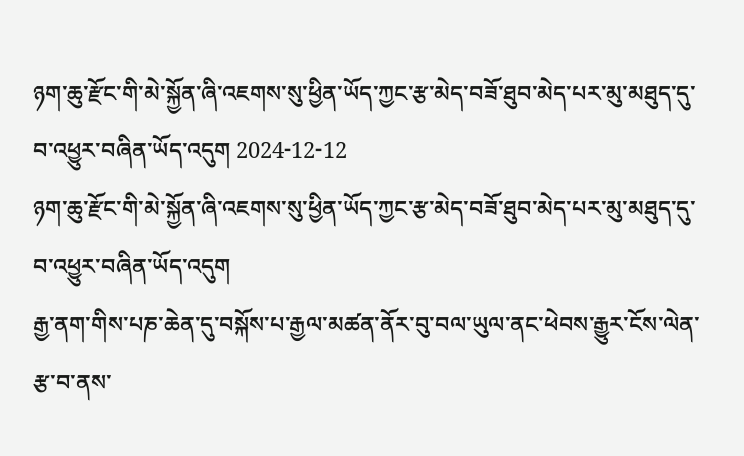ཉག་ཆུ་རྫོང་གི་མེ་སྐྱོན་ཞི་འཇགས་སུ་ཕྱིན་ཡོད་ཀྱང་རྩ་མེད་བཟོ་ཐུབ་མེད་པར་མུ་མཐུད་དུ་བ་འཕྱུར་བཞིན་ཡོད་འདུག 2024-12-12
ཉག་ཆུ་རྫོང་གི་མེ་སྐྱོན་ཞི་འཇགས་སུ་ཕྱིན་ཡོད་ཀྱང་རྩ་མེད་བཟོ་ཐུབ་མེད་པར་མུ་མཐུད་དུ་བ་འཕྱུར་བཞིན་ཡོད་འདུག
རྒྱ་ནག་གིས་པཎ་ཆེན་དུ་བསྐོས་པ་རྒྱལ་མཚན་ནོར་བུ་བལ་ཡུལ་ནང་ཕེབས་རྒྱུར་ངོས་ལེན་རྩ་བ་ནས་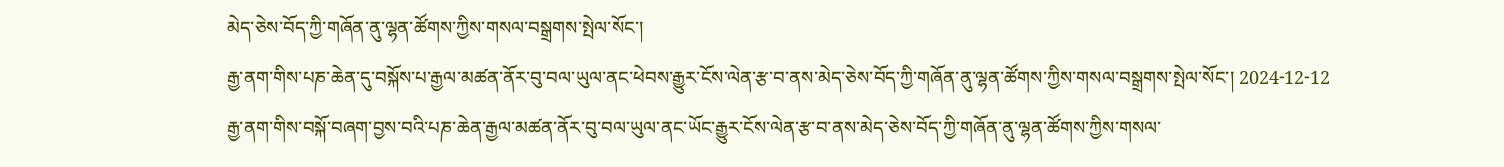མེད་ཅེས་བོད་ཀྱི་གཞོན་ནུ་ལྷན་ཚོགས་ཀྱིས་གསལ་བསྒྲགས་སྤེལ་སོང་།
རྒྱ་ནག་གིས་པཎ་ཆེན་དུ་བསྐོས་པ་རྒྱལ་མཚན་ནོར་བུ་བལ་ཡུལ་ནང་ཕེབས་རྒྱུར་ངོས་ལེན་རྩ་བ་ནས་མེད་ཅེས་བོད་ཀྱི་གཞོན་ནུ་ལྷན་ཚོགས་ཀྱིས་གསལ་བསྒྲགས་སྤེལ་སོང་། 2024-12-12
རྒྱ་ནག་གིས་བསྐོ་བཞག་བྱས་བའི་པཎ་ཆེན་རྒྱལ་མཚན་ནོར་བུ་བལ་ཡུལ་ནང་ཡོང་རྒྱུར་ངོས་ལེན་རྩ་བ་ནས་མེད་ཅེས་བོད་ཀྱི་གཞོན་ནུ་ལྷན་ཚོགས་ཀྱིས་གསལ་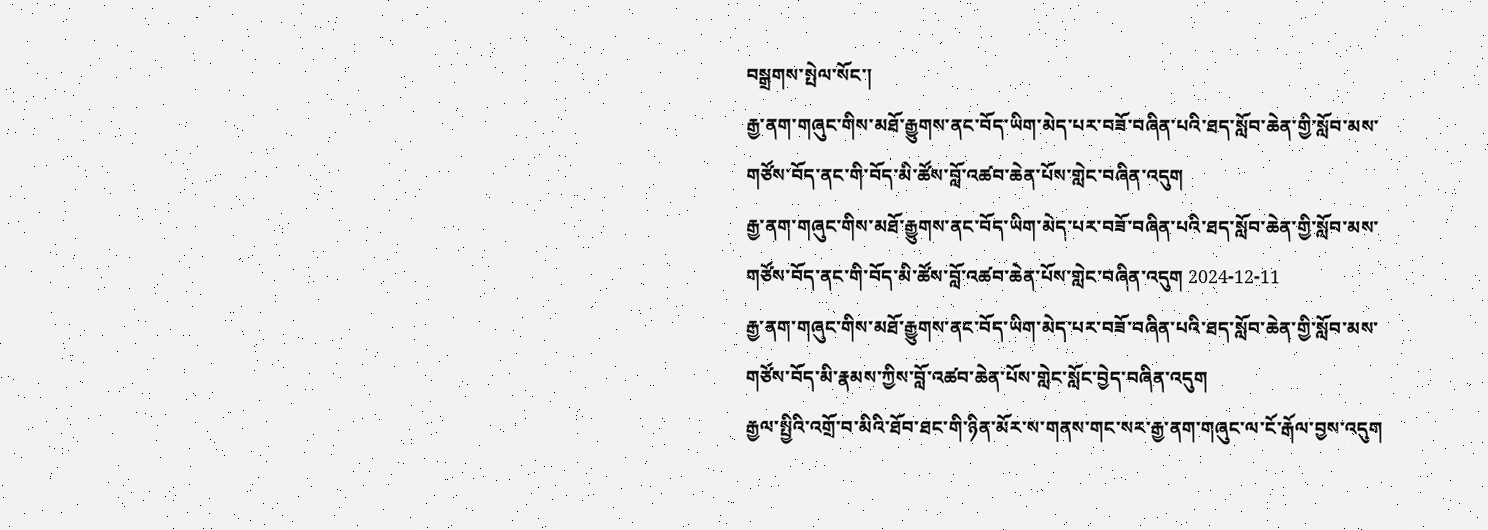བསྒྲགས་སྤེལ་སོང་།
རྒྱ་ནག་གཞུང་གིས་མཐོ་རྒྱུགས་ནང་བོད་ཡིག་མེད་པར་བཟོ་བཞིན་པའི་ཐད་སློབ་ཆེན་གྱི་སློབ་མས་གཙོས་བོད་ནང་གི་བོད་མི་ཚོས་བློ་འཚབ་ཆེན་པོས་གླེང་བཞིན་འདུག
རྒྱ་ནག་གཞུང་གིས་མཐོ་རྒྱུགས་ནང་བོད་ཡིག་མེད་པར་བཟོ་བཞིན་པའི་ཐད་སློབ་ཆེན་གྱི་སློབ་མས་གཙོས་བོད་ནང་གི་བོད་མི་ཚོས་བློ་འཚབ་ཆེན་པོས་གླེང་བཞིན་འདུག 2024-12-11
རྒྱ་ནག་གཞུང་གིས་མཐོ་རྒྱུགས་ནང་བོད་ཡིག་མེད་པར་བཟོ་བཞིན་པའི་ཐད་སློབ་ཆེན་གྱི་སློབ་མས་གཙོས་བོད་མི་རྣམས་ཀྱིས་བློ་འཚབ་ཆེན་པོས་གླེང་སློང་བྱེད་བཞིན་འདུག
རྒྱལ་སྤྱིའི་འགྲོ་བ་མིའི་ཐོབ་ཐང་གི་ཉིན་མོར་ས་གནས་གང་སར་རྒྱ་ནག་གཞུང་ལ་ངོ་རྒོལ་བྱས་འདུག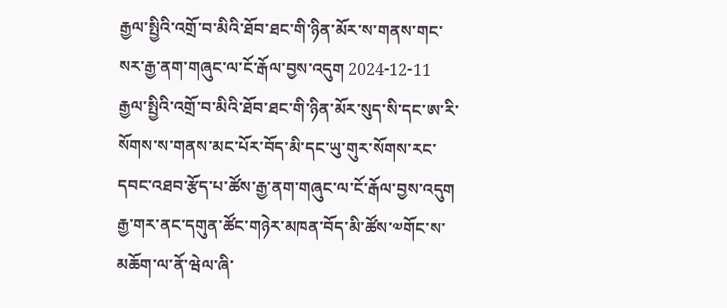རྒྱལ་སྤྱིའི་འགྲོ་བ་མིའི་ཐོབ་ཐང་གི་ཉིན་མོར་ས་གནས་གང་སར་རྒྱ་ནག་གཞུང་ལ་ངོ་རྒོལ་བྱས་འདུག 2024-12-11
རྒྱལ་སྤྱིའི་འགྲོ་བ་མིའི་ཐོབ་ཐང་གི་ཉིན་མོར་སུད་སི་དང་ཨ་རི་སོགས་ས་གནས་མང་པོར་བོད་མི་དང་ཡུ་གུར་སོགས་རང་དབང་འཐབ་རྩོད་པ་ཚོས་རྒྱ་ནག་གཞུང་ལ་ངོ་རྒོལ་བྱས་འདུག
རྒྱ་གར་ནང་དགུན་ཚོང་གཉེར་མཁན་བོད་མི་ཚོས་༧གོང་ས་མཆོག་ལ་ནོ་ཝེལ་ཞི་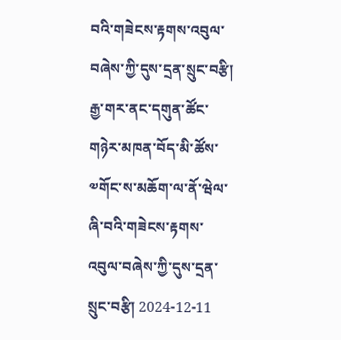བའི་གཟེངས་རྟགས་འབུལ་བཞེས་ཀྱི་དུས་དྲན་སྲུང་བརྩི།
རྒྱ་གར་ནང་དགུན་ཚོང་གཉེར་མཁན་བོད་མི་ཚོས་༧གོང་ས་མཆོག་ལ་ནོ་ཝེལ་ཞི་བའི་གཟེངས་རྟགས་འབུལ་བཞེས་ཀྱི་དུས་དྲན་སྲུང་བརྩི། 2024-12-11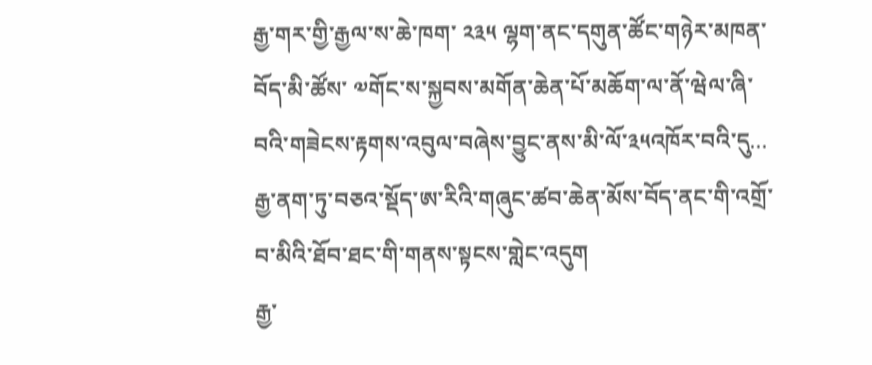རྒྱ་གར་གྱི་རྒྱལ་ས་ཆེ་ཁག་ ༢༣༥ ལྷག་ནང་དགུན་ཚོང་གཉེར་མཁན་བོད་མི་ཚོས་ ༧གོང་ས་སྐྱབས་མགོན་ཆེན་པོ་མཆོག་ལ་ནོ་ཝེལ་ཞི་བའི་གཟེངས་རྟགས་འབུལ་བཞེས་བྱུང་ནས་མི་ལོ་༣༥འཁོར་བའི་དུ...
རྒྱ་ནག་ཏུ་བཅའ་སྡོད་ཨ་རིའི་གཞུང་ཚབ་ཆེན་མོས་བོད་ནང་གི་འགྲོ་བ་མིའི་ཐོབ་ཐང་གི་གནས་སྟངས་གླེང་འདུག
རྒྱ་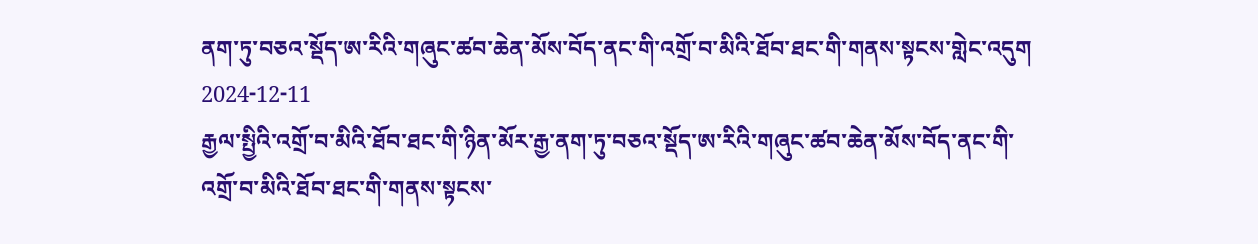ནག་ཏུ་བཅའ་སྡོད་ཨ་རིའི་གཞུང་ཚབ་ཆེན་མོས་བོད་ནང་གི་འགྲོ་བ་མིའི་ཐོབ་ཐང་གི་གནས་སྟངས་གླེང་འདུག 2024-12-11
རྒྱལ་སྤྱིའི་འགྲོ་བ་མིའི་ཐོབ་ཐང་གི་ཉིན་མོར་རྒྱ་ནག་ཏུ་བཅའ་སྡོད་ཨ་རིའི་གཞུང་ཚབ་ཆེན་མོས་བོད་ནང་གི་འགྲོ་བ་མིའི་ཐོབ་ཐང་གི་གནས་སྟངས་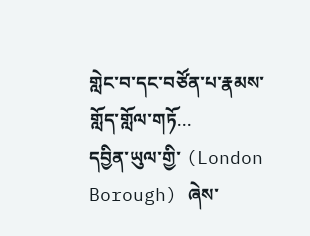གླེང་བ་དང་བཙོན་པ་རྣམས་གློད་གློལ་གཏོ...
དབྱིན་ཡུལ་གྱི་ (London Borough) ཞེས་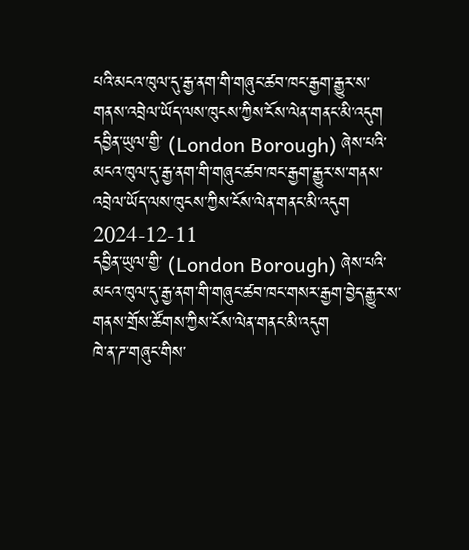པའི་མངའ་ཁུལ་དུ་རྒྱ་ནག་གི་གཞུང་ཚབ་ཁང་རྒྱག་རྒྱུར་ས་གནས་འབྲེལ་ཡོད་ལས་ཁུངས་ཀྱིས་ངོས་ལེན་གནང་མི་འདུག
དབྱིན་ཡུལ་གྱི་ (London Borough) ཞེས་པའི་མངའ་ཁུལ་དུ་རྒྱ་ནག་གི་གཞུང་ཚབ་ཁང་རྒྱག་རྒྱུར་ས་གནས་འབྲེལ་ཡོད་ལས་ཁུངས་ཀྱིས་ངོས་ལེན་གནང་མི་འདུག 2024-12-11
དབྱིན་ཡུལ་གྱི་ (London Borough) ཞེས་པའི་མངའ་ཁུལ་དུ་རྒྱ་ནག་གི་གཞུང་ཚབ་ཁང་གསར་རྒྱག་བྱེད་རྒྱུར་ས་གནས་གྲོས་ཚོགས་ཀྱིས་ངོས་ལེན་གནང་མི་འདུག
ཁེ་ན་ཌ་གཞུང་གིས་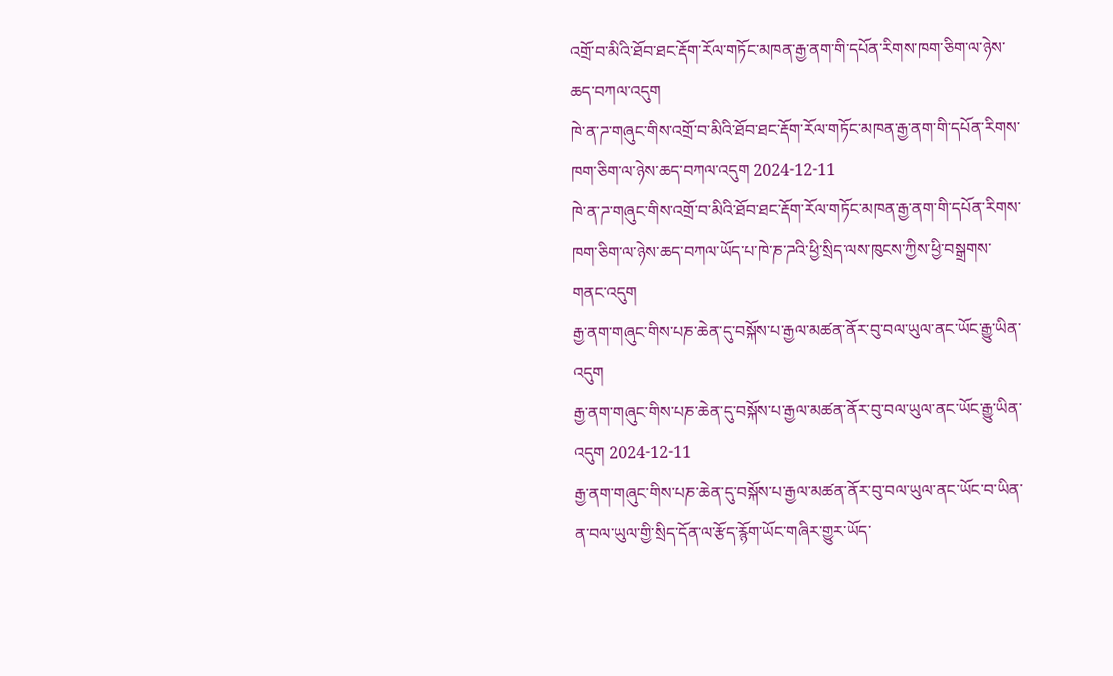འགྲོ་བ་མིའི་ཐོབ་ཐང་རྡོག་རོལ་གཏོང་མཁན་རྒྱ་ནག་གི་དཔོན་རིགས་ཁག་ཅིག་ལ་ཉེས་ཆད་བཀལ་འདུག
ཁེ་ན་ཌ་གཞུང་གིས་འགྲོ་བ་མིའི་ཐོབ་ཐང་རྡོག་རོལ་གཏོང་མཁན་རྒྱ་ནག་གི་དཔོན་རིགས་ཁག་ཅིག་ལ་ཉེས་ཆད་བཀལ་འདུག 2024-12-11
ཁེ་ན་ཌ་གཞུང་གིས་འགྲོ་བ་མིའི་ཐོབ་ཐང་རྡོག་རོལ་གཏོང་མཁན་རྒྱ་ནག་གི་དཔོན་རིགས་ཁག་ཅིག་ལ་ཉེས་ཆད་བཀལ་ཡོད་པ་ཁེ་ཎ་ཌའི་ཕྱི་སྲིད་ལས་ཁུངས་ཀྱིས་ཕྱི་བསྒྲགས་གནང་འདུག
རྒྱ་ནག་གཞུང་གིས་པཎ་ཆེན་དུ་བསྐོས་པ་རྒྱལ་མཚན་ནོར་བུ་བལ་ཡུལ་ནང་ཡོང་རྒྱུ་ཡིན་འདུག
རྒྱ་ནག་གཞུང་གིས་པཎ་ཆེན་དུ་བསྐོས་པ་རྒྱལ་མཚན་ནོར་བུ་བལ་ཡུལ་ནང་ཡོང་རྒྱུ་ཡིན་འདུག 2024-12-11
རྒྱ་ནག་གཞུང་གིས་པཎ་ཆེན་དུ་བསྐོས་པ་རྒྱལ་མཚན་ནོར་བུ་བལ་ཡུལ་ནང་ཡོང་བ་ཡིན་ན་བལ་ཡུལ་གྱི་སྲིད་དོན་ལ་རྩོད་རྙོག་ཡོང་གཞིར་གྱུར་ཡོད་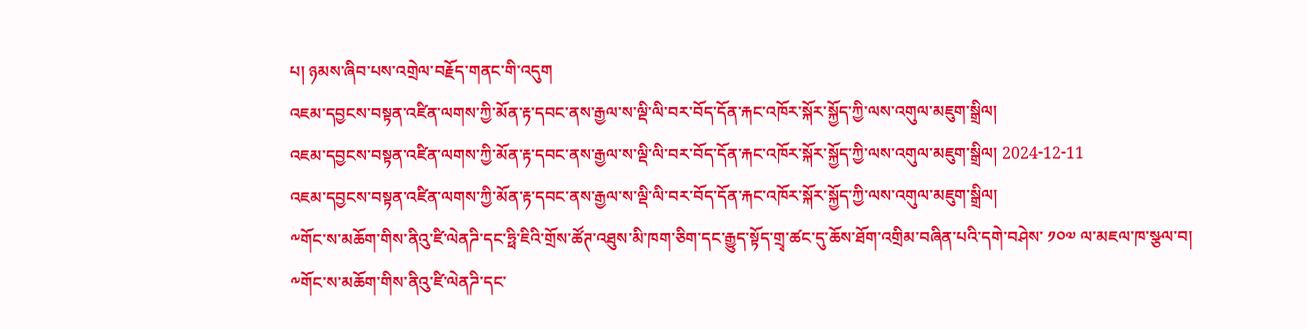པ། ཉམས་ཞིབ་པས་འགྲེལ་བརྗོད་གནང་གི་འདུག
འཇམ་དབྱངས་བསྟན་འཛིན་ལགས་ཀྱི་མོན་རྟ་དབང་ནས་རྒྱལ་ས་ལྡི་ལི་བར་བོད་དོན་རྐང་འཁོར་སྐོར་སྐྱོད་ཀྱི་ལས་འགུལ་མཇུག་སྒྲིལ།
འཇམ་དབྱངས་བསྟན་འཛིན་ལགས་ཀྱི་མོན་རྟ་དབང་ནས་རྒྱལ་ས་ལྡི་ལི་བར་བོད་དོན་རྐང་འཁོར་སྐོར་སྐྱོད་ཀྱི་ལས་འགུལ་མཇུག་སྒྲིལ། 2024-12-11
འཇམ་དབྱངས་བསྟན་འཛིན་ལགས་ཀྱི་མོན་རྟ་དབང་ནས་རྒྱལ་ས་ལྡི་ལི་བར་བོད་དོན་རྐང་འཁོར་སྐོར་སྐྱོད་ཀྱི་ལས་འགུལ་མཇུག་སྒྲིལ།
༸གོང་ས་མཆོག་གིས་ནིའུ་ཛི་ལེནཌི་དང་ཧྥི་ཇིའི་གྲོས་ཚོཊ་འཐུས་མི་ཁག་ཅིག་དང་རྒྱུད་སྟོད་གྲྭ་ཚང་དུ་ཆོས་ཐོག་འགྲིམ་བཞིན་པའི་དགེ་བཤེས་ ༡༠༧ ལ་མཇལ་ཁ་སྩལ་བ།
༸གོང་ས་མཆོག་གིས་ནིའུ་ཛི་ལེནཌི་དང་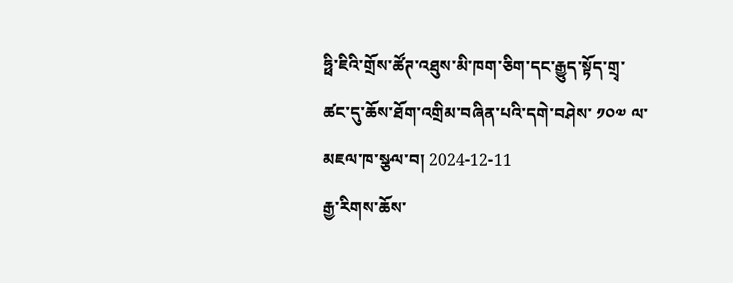ཧྥི་ཇིའི་གྲོས་ཚོཊ་འཐུས་མི་ཁག་ཅིག་དང་རྒྱུད་སྟོད་གྲྭ་ཚང་དུ་ཆོས་ཐོག་འགྲིམ་བཞིན་པའི་དགེ་བཤེས་ ༡༠༧ ལ་མཇལ་ཁ་སྩལ་བ། 2024-12-11
རྒྱ་རིགས་ཆོས་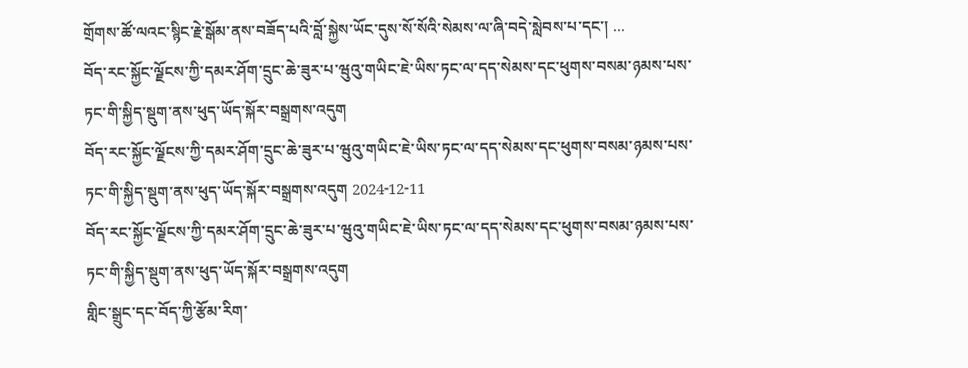གྲོགས་ཚོ་ལའང་སྙིང་རྗེ་སྒོམ་ནས་བཟོད་པའི་བློ་སྐྱེས་ཡོང་དུས་སོ་སོའི་སེམས་ལ་ཞི་བདེ་སླེབས་པ་དང་། ...
བོད་རང་སྐྱོང་ལྗོངས་ཀྱི་དམར་ཤོག་དྲུང་ཆེ་ཟུར་པ་ཝུའུ་གཡིང་ཇེ་ཡིས་ཏང་ལ་དད་སེམས་དང་ཕུགས་བསམ་ཉམས་པས་ཏང་གི་སྐྱིད་སྡུག་ནས་ཕུད་ཡོད་སྐོར་བསྒྲགས་འདུག
བོད་རང་སྐྱོང་ལྗོངས་ཀྱི་དམར་ཤོག་དྲུང་ཆེ་ཟུར་པ་ཝུའུ་གཡིང་ཇེ་ཡིས་ཏང་ལ་དད་སེམས་དང་ཕུགས་བསམ་ཉམས་པས་ཏང་གི་སྐྱིད་སྡུག་ནས་ཕུད་ཡོད་སྐོར་བསྒྲགས་འདུག 2024-12-11
བོད་རང་སྐྱོང་ལྗོངས་ཀྱི་དམར་ཤོག་དྲུང་ཆེ་ཟུར་པ་ཝུའུ་གཡིང་ཇེ་ཡིས་ཏང་ལ་དད་སེམས་དང་ཕུགས་བསམ་ཉམས་པས་ཏང་གི་སྐྱིད་སྡུག་ནས་ཕུད་ཡོད་སྐོར་བསྒྲགས་འདུག
གླིང་སྒྲུང་དང་བོད་ཀྱི་རྩོམ་རིག་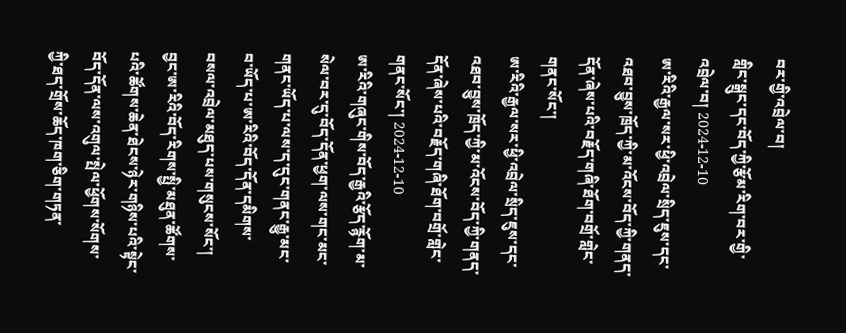བར་གྱི་འབྲེལ་བ།
གླིང་སྒྲུང་དང་བོད་ཀྱི་རྩོམ་རིག་བར་གྱི་འབྲེལ་བ། 2024-12-10
ཨ་རིའི་རྒྱལ་སར་ཕྱི་འབྲེལ་སྲིད་ཇུས་དང་འཐབ་བྱུས་ཁྲོད་ཀྱི་མ་འོངས་བོད་ཀྱི་གནད་དོན་ཞེས་པའི་བརྗོད་གཞི་ཐོག་བགྲོ་གླེང་གནང་སོང་།
ཨ་རིའི་རྒྱལ་སར་ཕྱི་འབྲེལ་སྲིད་ཇུས་དང་འཐབ་བྱུས་ཁྲོད་ཀྱི་མ་འོངས་བོད་ཀྱི་གནད་དོན་ཞེས་པའི་བརྗོད་གཞི་ཐོག་བགྲོ་གླེང་གནང་སོང་། 2024-12-10
ཨ་རིའི་གཞུང་གིས་བོད་རྒྱའི་རྩོད་རྙོག་མ་སེལ་བར་དུ་བོད་དོན་ཕྱག་ལས་གང་མང་གནང་ཡོད་པ་ལས་ད་དུང་གནང་རྒྱུ་མང་བ་ཡོད་པ་ཨ་རིའི་བོད་དོན་དམིགས་བསལ་འབྲེལ་མཐུད་པས་གསུངས་སོང་།
བྱང་ཨ་རིའི་བོད་རིགས་སྤྱི་མཐུན་ཚོགས་པའི་ཚོགས་ཆེན་ཐེངས་ཉེར་གཉིས་པའི་སྟེང་བོད་དོན་ལས་འགུལ་སྤེལ་ཕྱོགས་སོགས་ཀྱི་ཐད་གྲོས་ཆོད་ཁག་ཅིག་གཏན་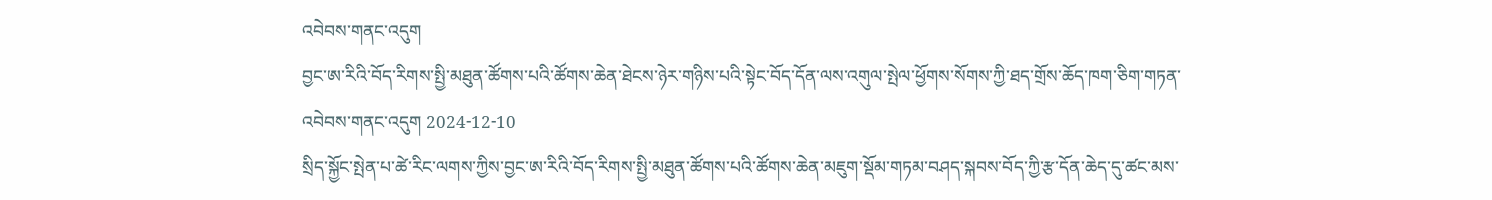འབེབས་གནང་འདུག
བྱང་ཨ་རིའི་བོད་རིགས་སྤྱི་མཐུན་ཚོགས་པའི་ཚོགས་ཆེན་ཐེངས་ཉེར་གཉིས་པའི་སྟེང་བོད་དོན་ལས་འགུལ་སྤེལ་ཕྱོགས་སོགས་ཀྱི་ཐད་གྲོས་ཆོད་ཁག་ཅིག་གཏན་འབེབས་གནང་འདུག 2024-12-10
སྲིད་སྐྱོང་སྤེན་པ་ཚེ་རིང་ལགས་ཀྱིས་བྱང་ཨ་རིའི་བོད་རིགས་སྤྱི་མཐུན་ཚོགས་པའི་ཚོགས་ཆེན་མཇུག་སྡོམ་གཏམ་བཤད་སྐབས་བོད་ཀྱི་རྩ་དོན་ཆེད་དུ་ཚང་མས་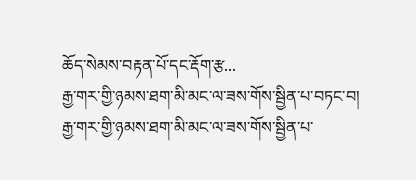ཆོད་སེམས་བརྟན་པོ་དང་རྡོག་རྩ...
རྒྱ་གར་གྱི་ཉམས་ཐག་མི་མང་ལ་ཟས་གོས་སྦྱིན་པ་བཏང་བ།
རྒྱ་གར་གྱི་ཉམས་ཐག་མི་མང་ལ་ཟས་གོས་སྦྱིན་པ་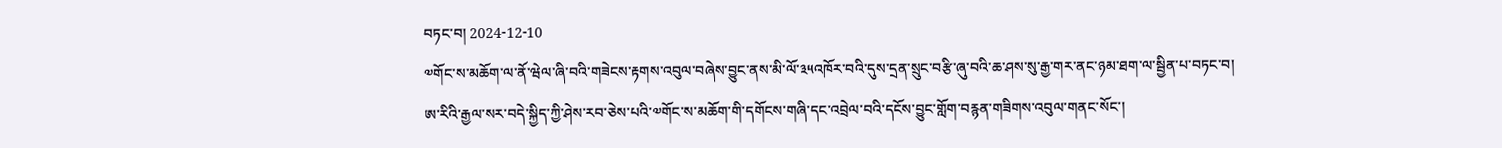བཏང་བ། 2024-12-10
༧གོང་ས་མཆོག་ལ་ནོ་ཝེལ་ཞི་བའི་གཟེངས་རྟགས་འབུལ་བཞེས་བྱུང་ནས་མི་ལོ་༣༥འཁོར་བའི་དུས་དྲན་སྲུང་བརྩི་ཞུ་བའི་ཆ་ཤས་སུ་རྒྱ་གར་ནང་ཉམ་ཐག་ལ་སྦྱིན་པ་བཏང་བ།
ཨ་རིའི་རྒྱལ་སར་བདེ་སྐྱིད་ཀྱི་ཤེས་རབ་ཅེས་པའི་༧གོང་ས་མཆོག་གི་དགོངས་གཞི་དང་འབྲེལ་བའི་དངོས་བྱུང་གློག་བརྙན་གཟིགས་འབུལ་གནང་སོང་།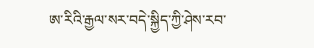ཨ་རིའི་རྒྱལ་སར་བདེ་སྐྱིད་ཀྱི་ཤེས་རབ་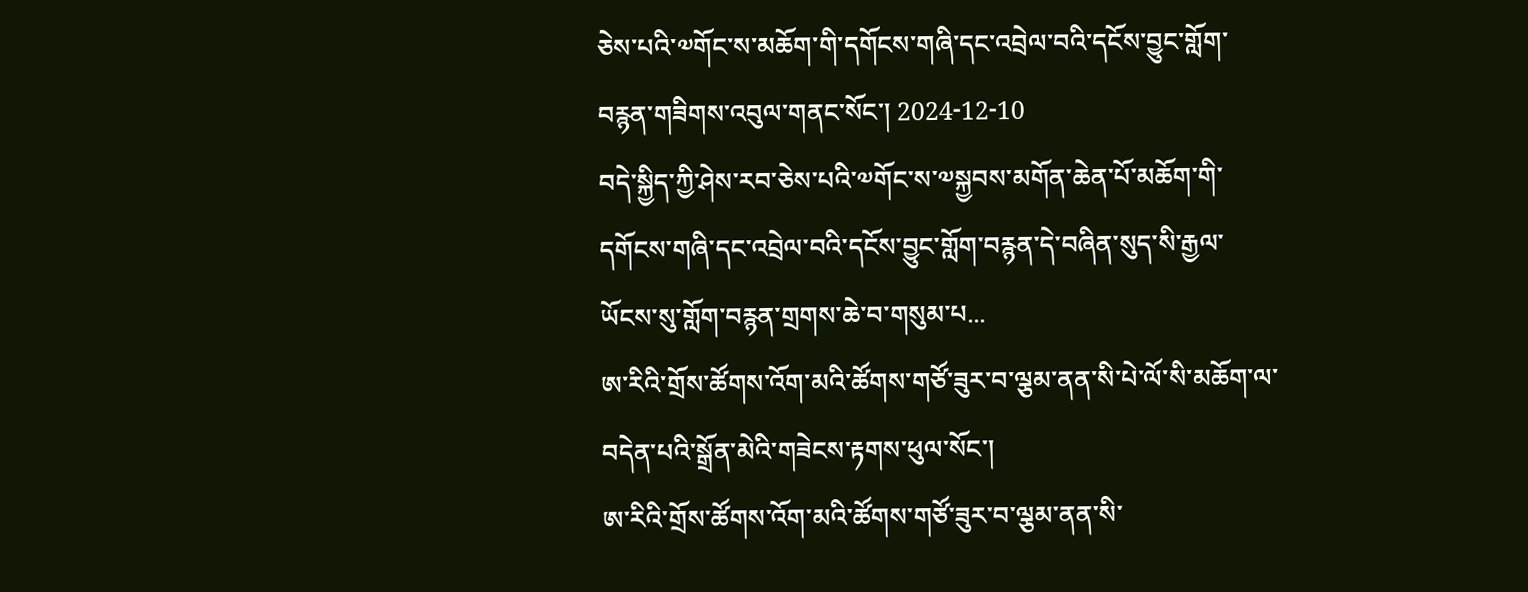ཅེས་པའི་༧གོང་ས་མཆོག་གི་དགོངས་གཞི་དང་འབྲེལ་བའི་དངོས་བྱུང་གློག་བརྙན་གཟིགས་འབུལ་གནང་སོང་། 2024-12-10
བདེ་སྐྱིད་ཀྱི་ཤེས་རབ་ཅེས་པའི་༧གོང་ས་༧སྐྱབས་མགོན་ཆེན་པོ་མཆོག་གི་དགོངས་གཞི་དང་འབྲེལ་བའི་དངོས་བྱུང་གློག་བརྙན་དེ་བཞིན་སུད་སི་རྒྱལ་ཡོངས་སུ་གློག་བརྙན་གྲགས་ཆེ་བ་གསུམ་པ...
ཨ་རིའི་གྲོས་ཚོགས་འོག་མའི་ཚོགས་གཙོ་ཟུར་བ་ལྕམ་ནན་སི་པེ་ལོ་སི་མཆོག་ལ་བདེན་པའི་སྒྲོན་མེའི་གཟེངས་རྟགས་ཕུལ་སོང་།
ཨ་རིའི་གྲོས་ཚོགས་འོག་མའི་ཚོགས་གཙོ་ཟུར་བ་ལྕམ་ནན་སི་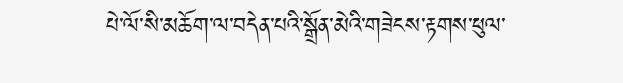པེ་ལོ་སི་མཆོག་ལ་བདེན་པའི་སྒྲོན་མེའི་གཟེངས་རྟགས་ཕུལ་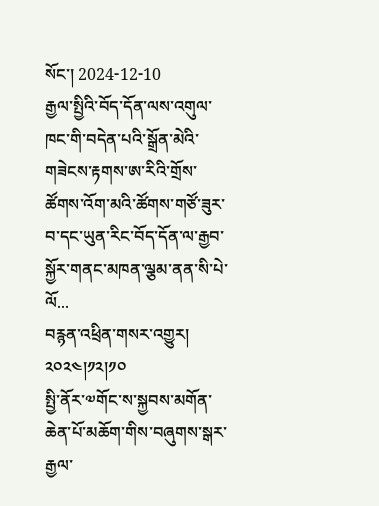སོང་། 2024-12-10
རྒྱལ་སྤྱིའི་བོད་དོན་ལས་འགུལ་ཁང་གི་བདེན་པའི་སྒྲོན་མེའི་གཟེངས་རྟགས་ཨ་རིའི་གྲོས་ཚོགས་འོག་མའི་ཚོགས་གཙོ་ཟུར་བ་དང་ཡུན་རིང་བོད་དོན་ལ་རྒྱབ་སྐྱོར་གནང་མཁན་ལྕམ་ནན་སི་པེ་ལོ...
བརྙན་འཕྲིན་གསར་འགྱུར། ༢༠༢༤།༡༢།༡༠
སྤྱི་ནོར་༧གོང་ས་སྐྱབས་མགོན་ཆེན་པོ་མཆོག་གིས་བཞུགས་སྒར་རྒྱལ་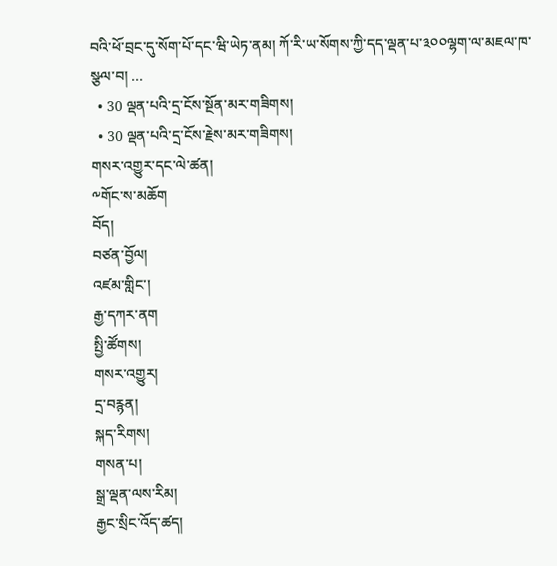བའི་ཕོ་བྲང་དུ་སོག་པོ་དང་ཝི་ཡེཏ་ནམ། ཀོ་རི་ཡ་སོགས་ཀྱི་དད་ལྡན་པ་༣༠༠ལྷག་ལ་མཇལ་ཁ་སྩལ་བ། ...
  • 30 ལྡན་པའི་དྲ་ངོས་སྔོན་མར་གཟིགས།
  • 30 ལྡན་པའི་དྲ་ངོས་རྗེས་མར་གཟིགས།
གསར་འགྱུར་དང་ལེ་ཚན།
༸གོང་ས་མཆོག
བོད།
བཙན་བྱོལ།
འཛམ་གླིང་།
རྒྱ་དཀར་ནག
སྤྱི་ཚོགས།
གསར་འགྱུར།
དྲ་བརྙན།
སྐད་རིགས།
གསན་པ།
སྒྲ་ལྡན་ལས་རིམ།
རྒྱང་སྲིང་འོད་ཚད།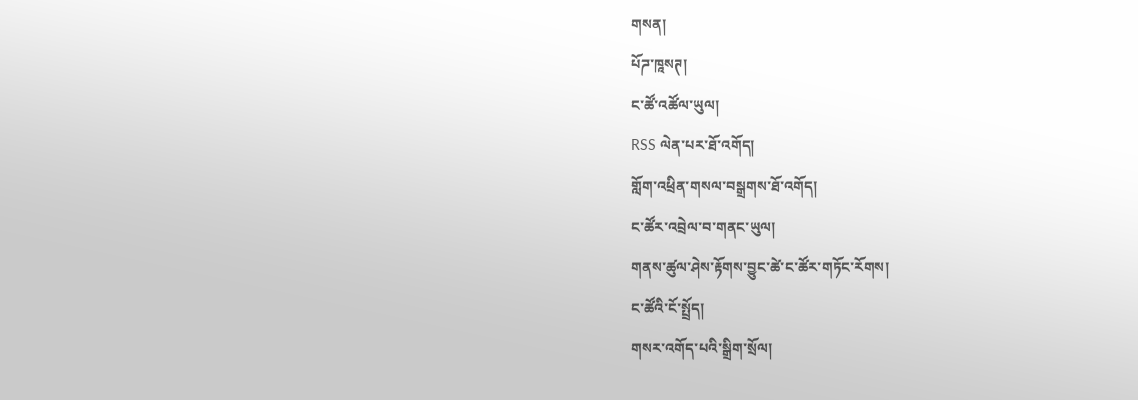གསན།
པོཌ་ཁཱསཊ།
ང་ཚོ་འཚོལ་ཡུལ།
RSS ལེན་པར་ཐོ་འགོད།
གློག་འཕྲིན་གསལ་བསྒྲགས་ཐོ་འགོད།
ང་ཚོར་འབྲེལ་བ་གནང་ཡུལ།
གནས་ཚུལ་ཤེས་རྟོགས་བྱུང་ཚེ་ང་ཚོར་གཏོང་རོགས།
ང་ཚོའི་ངོ་སྤྲོད།
གསར་འགོད་པའི་སྒྲིག་སྲོལ།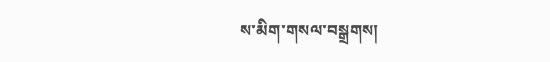ས་མིག་གསལ་བསྒྲགས།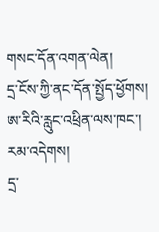གསང་དོན་འགན་ལེན།
དྲ་ངོས་ཀྱི་ནང་དོན་སྤྱོད་ཕྱོགས།
ཨ་རིའི་རླུང་འཕྲིན་ལས་ཁང་།
རམ་འདེགས།
དྲ་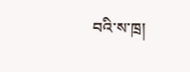བའི་ས་ཁྲ།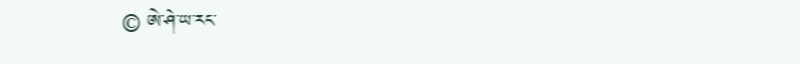© ཨེ་ཤེ་ཡ་རང་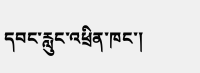དབང་རླུང་འཕྲིན་ཁང་།